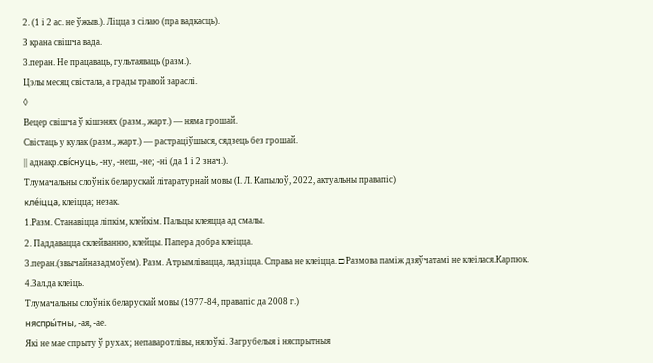2. (1 і 2 ас. не ўжыв.). Ліцца з сілаю (пра вадкасць).
З крана свішча вада.
3.перан. Не працаваць, гультаяваць (разм.).
Цэлы месяц свістала, а грады травой зараслі.
◊
Вецер свішча ў кішэнях (разм., жарт.) — няма грошай.
Свістаць у кулак (разм., жарт.) — растраціўшыся, сядзець без грошай.
|| аднакр.сві́снуць, -ну, -неш, -не; -ні (да 1 і 2 знач.).
Тлумачальны слоўнік беларускай літаратурнай мовы (І. Л. Капылоў, 2022, актуальны правапіс)
кле́іцца, клеіцца; незак.
1.Разм. Станавіцца ліпкім, клейкім. Пальцы клеяцца ад смалы.
2. Паддавацца склейванню, клейцы. Папера добра клеіцца.
3.перан.(звычайназадмоўем). Разм. Атрымлівацца, ладзіцца. Справа не клеіцца. □ Размова паміж дзяўчатамі не клеілася.Карпюк.
4.Зал.да клеіць.
Тлумачальны слоўнік беларускай мовы (1977-84, правапіс да 2008 г.)
няспры́тны, ‑ая, ‑ае.
Які не мае спрыту ў рухах; непаваротлівы, нялоўкі. Загрубелыя і няспрытныя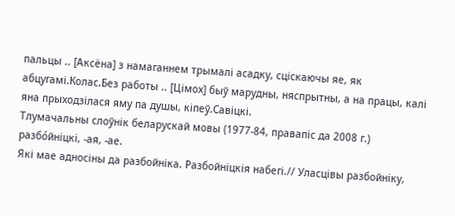пальцы .. [Аксёна] з намаганнем трымалі асадку, сціскаючы яе, як абцугамі.Колас.Без работы .. [Цімох] быў марудны, няспрытны, а на працы, калі яна прыходзілася яму па душы, кіпеў.Савіцкі.
Тлумачальны слоўнік беларускай мовы (1977-84, правапіс да 2008 г.)
разбо́йніцкі, ‑ая, ‑ае.
Які мае адносіны да разбойніка. Разбойніцкія набегі.// Уласцівы разбойніку,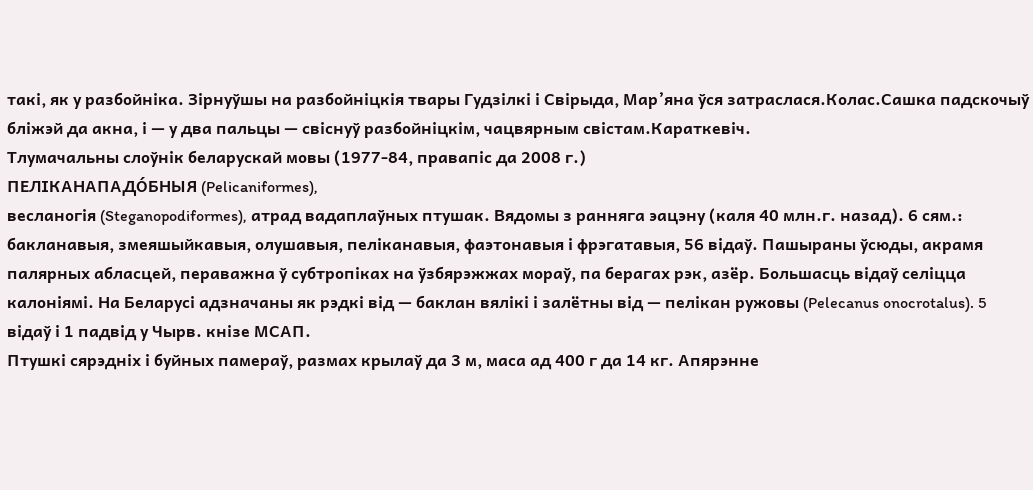такі, як у разбойніка. Зірнуўшы на разбойніцкія твары Гудзілкі і Свірыда, Мар’яна ўся затраслася.Колас.Сашка падскочыў бліжэй да акна, і — у два пальцы — свіснуў разбойніцкім, чацвярным свістам.Караткевіч.
Тлумачальны слоўнік беларускай мовы (1977-84, правапіс да 2008 г.)
ПЕЛІКАНАПАДО́БНЫЯ (Pelicaniformes),
весланогія (Steganopodiformes), атрад вадаплаўных птушак. Вядомы з ранняга эацэну (каля 40 млн.г. назад). 6 сям.: бакланавыя, змеяшыйкавыя, олушавыя, пеліканавыя, фаэтонавыя і фрэгатавыя, 56 відаў. Пашыраны ўсюды, акрамя палярных абласцей, пераважна ў субтропіках на ўзбярэжжах мораў, па берагах рэк, азёр. Большасць відаў селіцца калоніямі. На Беларусі адзначаны як рэдкі від — баклан вялікі і залётны від — пелікан ружовы (Pelecanus onocrotalus). 5 відаў і 1 падвід у Чырв. кнізе МСАП.
Птушкі сярэдніх і буйных памераў, размах крылаў да 3 м, маса ад 400 г да 14 кг. Апярэнне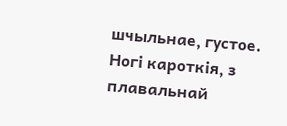шчыльнае, густое. Ногі кароткія, з плавальнай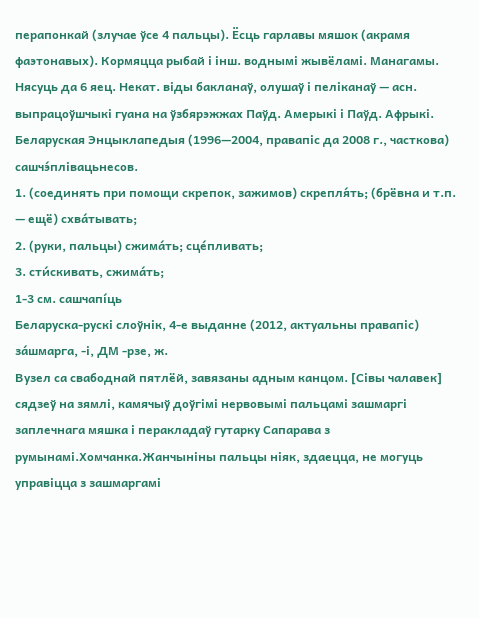перапонкай (злучае ўсе 4 пальцы). Ёсць гарлавы мяшок (акрамя фаэтонавых). Кормяцца рыбай і інш. воднымі жывёламі. Манагамы. Нясуць да 6 яец. Некат. віды бакланаў, олушаў і пеліканаў — асн. выпрацоўшчыкі гуана на ўзбярэжжах Паўд. Амерыкі і Паўд. Афрыкі.
Беларуская Энцыклапедыя (1996—2004, правапіс да 2008 г., часткова)
сашчэ́плівацьнесов.
1. (соединять при помощи скрепок, зажимов) скрепля́ть; (брёвна и т.п. — ещё) схва́тывать;
2. (руки, пальцы) сжима́ть; сце́пливать;
3. сти́скивать, сжима́ть;
1-3 см. сашчапі́ць
Беларуска-рускі слоўнік, 4-е выданне (2012, актуальны правапіс)
за́шмарга, ‑і, ДМ ‑рзе, ж.
Вузел са свабоднай пятлёй, завязаны адным канцом. [Сівы чалавек] сядзеў на зямлі, камячыў доўгімі нервовымі пальцамі зашмаргі заплечнага мяшка і перакладаў гутарку Сапарава з румынамі.Хомчанка.Жанчыніны пальцы ніяк, здаецца, не могуць управіцца з зашмаргамі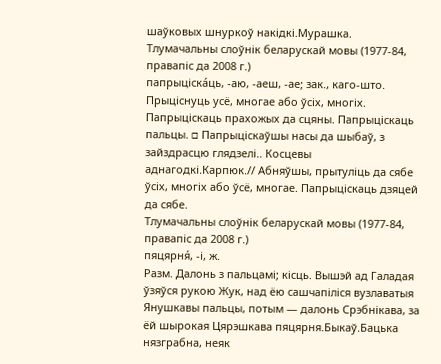шаўковых шнуркоў накідкі.Мурашка.
Тлумачальны слоўнік беларускай мовы (1977-84, правапіс да 2008 г.)
папрыціска́ць, ‑аю, ‑аеш, ‑ае; зак., каго-што.
Прыціснуць усё, многае або ўсіх, многіх. Папрыціскаць прахожых да сцяны. Папрыціскаць пальцы. □ Папрыціскаўшы насы да шыбаў, з зайздрасцю глядзелі.. Косцевы аднагодкі.Карпюк.// Абняўшы, прытуліць да сябе ўсіх, многіх або ўсё, многае. Папрыціскаць дзяцей да сябе.
Тлумачальны слоўнік беларускай мовы (1977-84, правапіс да 2008 г.)
пяцярня́, ‑і, ж.
Разм. Далонь з пальцамі; кісць. Вышэй ад Галадая ўзяўся рукою Жук, над ёю сашчапіліся вузлаватыя Янушкавы пальцы, потым — далонь Срэбнікава, за ёй шырокая Цярэшкава пяцярня.Быкаў.Бацька нязграбна, неяк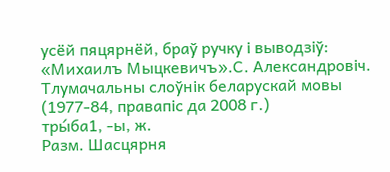усёй пяцярнёй, браў ручку і выводзіў: «Михаилъ Мыцкевичъ».С. Александровіч.
Тлумачальны слоўнік беларускай мовы (1977-84, правапіс да 2008 г.)
тры́ба1, ‑ы, ж.
Разм. Шасцярня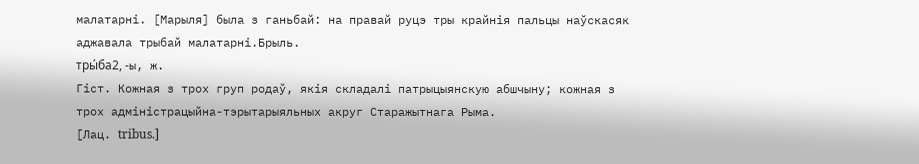малатарні. [Марыля] была з ганьбай: на правай руцэ тры крайнія пальцы наўскасяк аджавала трыбай малатарні.Брыль.
тры́ба2, ‑ы, ж.
Гіст. Кожная з трох груп родаў, якія складалі патрыцыянскую абшчыну; кожная з трох адміністрацыйна-тэрытарыяльных акруг Старажытнага Рыма.
[Лац. tribus.]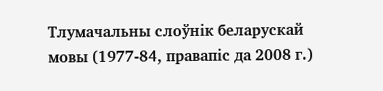Тлумачальны слоўнік беларускай мовы (1977-84, правапіс да 2008 г.)